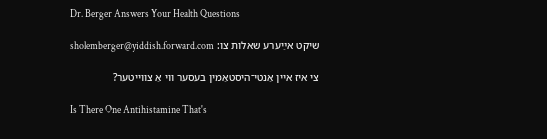Dr. Berger Answers Your Health Questions

שיקט אײַערע שאלות צו: sholemberger@yiddish.forward.com

צי איז איין אַנטי־היסטאַמין בעסער ווי אַ צווייטער?

Is There One Antihistamine That's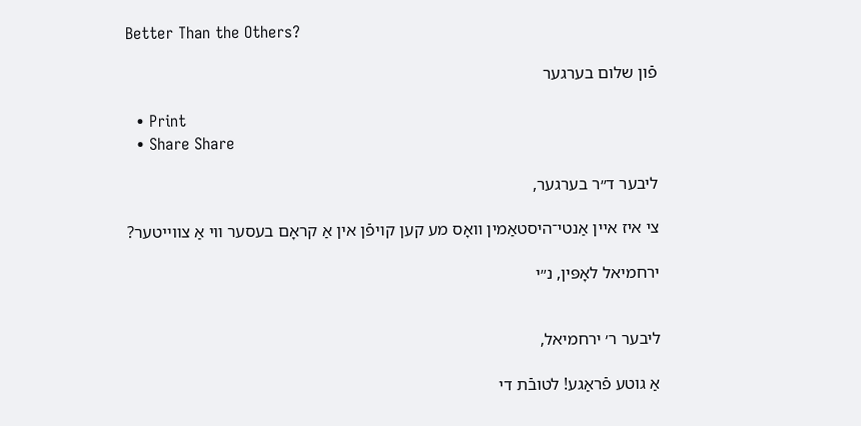Better Than the Others?

פֿון שלום בערגער

  • Print
  • Share Share

ליבער ד״ר בערגער,

צי איז אײן אַנטי־היסטאַמין װאָס מע קען קױפֿן אין אַ קראָם בעסער װי אַ צװײטער?

ירחמיאל לאָפּין, נ״י


ליבער ר׳ ירחמיאל,

אַ גוטע פֿראַגע! לטובֿת די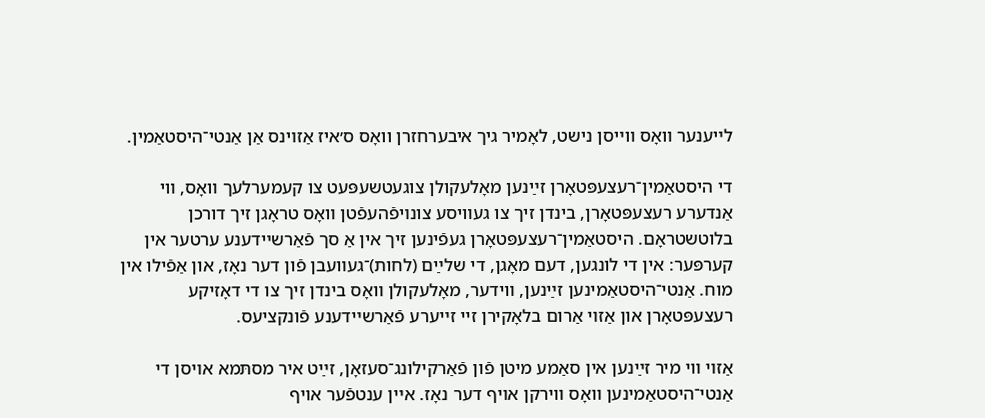לײענער װאָס װײסן נישט, לאָמיר גיך איבערחזרן וואָס ס׳איז אַזױנס אַן אַנטי־היסטאַמין.

די היסטאַמין־רעצעפּטאָרן זײַנען מאָלעקולן צוגעטשעפּעט צו קעמערלעך װאָס, װי אַנדערע רעצעפּטאָרן, בינדן זיך צו געװיסע צונױפֿהעפֿטן װאָס טראָגן זיך דורכן בלוטשטראָם. היסטאַמין־רעצעפּטאָרן געפֿינען זיך אין אַ סך פֿאַרשײדענע ערטער אין קערפּער: אין די לונגען, דעם מאָגן, די שלײַם (לחות)־געװעבן פֿון דער נאָז, און אַפֿילו אין מוח. אַנטי־היסטאַמינען זײַנען, װידער, מאָלעקולן װאָס בינדן זיך צו די דאָזיקע רעצעפּטאָרן און אַזױ אַרום בלאָקירן זיי זײערע פֿאַרשײדענע פֿונקציעס.

אַזױ װי מיר זײַנען אין סאַמע מיטן פֿון פֿאַרקילונג־סעזאָן, זײַט איר מסתּמא אױסן די אַנטי־היסטאַמינען װאָס װירקן אױף דער נאָז. אײן ענטפֿער אויף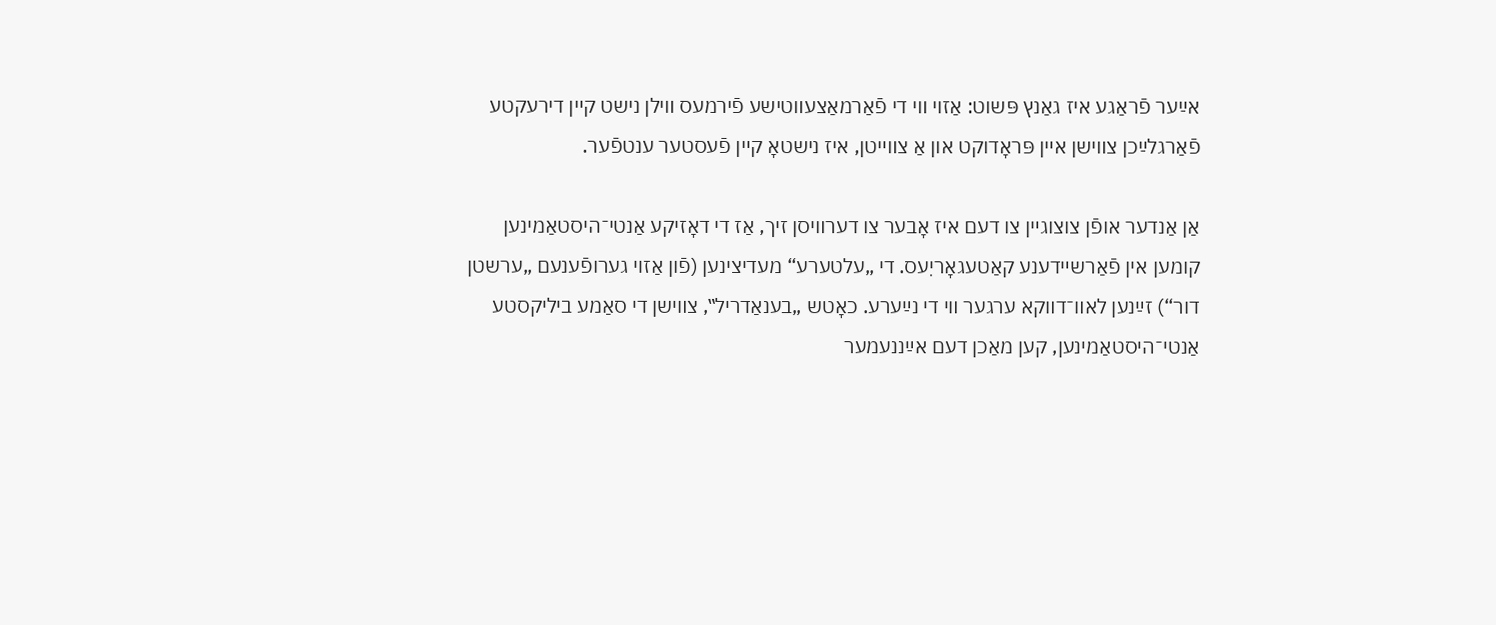אײַער פֿראַגע איז גאַנץ פּשוט: אַזױ װי די פֿאַרמאַצעװטישע פֿירמעס װילן נישט קײן דירעקטע פֿאַרגלײַכן צװישן אײן פּראָדוקט און אַ צװײטן, איז נישטאָ קײן פֿעסטער ענטפֿער.

אַן אַנדער אופֿן צוצוגײן צו דעם איז אָבער צו דערװיסן זיך, אַז די דאָזיקע אַנטי־היסטאַמינען קומען אין פֿאַרשײדענע קאַטעגאָריִעס. די „עלטערע“ מעדיצינען (פֿון אַזױ גערופֿענעם „ערשטן דור“) זײַנען לאװ־דװקא ערגער װי די נײַערע. כאָטש „בענאַדריל‟, צװישן די סאַמע ביליקסטע אַנטי־היסטאַמינען, קען מאַכן דעם אײַננעמער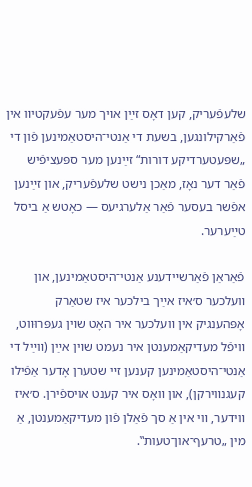שלעפֿעריק, קען דאָס זײַן אױך מער עפֿעקטיװ אין פֿאַרקילונגען, בשעת די אַנטי־היסטאַמינען פֿון די „שפּעטערדיקע דורות“ זײַנען מער ספּעציפֿיש פֿאַר דער נאָז, מאַכן נישט שלעפֿעריק, און זײַנען אפֿשר בעסער פֿאַר אַלערגיעס — כאָטש אַ ביסל טײַערער.

פֿאַראַן פֿאַרשײדענע אַנטי־היסטאַמינען, און װעלכער ס׳איז אײַך בילכער איז שטאַרק אָפּהענגיק אין װעלכער איר האָט שױן געפּרוּװט, װיפֿל מעדיקאַמענטן איר נעמט שױן אײַן (װײַל די אַנטי־היסטאַמינען קענען זײ שטערן אָדער אַפֿילו קעגנװירקן), און װאָס איר קענט אויספֿירן. ס׳איז װידער, װי אין אַ סך פֿאַלן פֿון מעדיקאַמענטן, אַ מין „טרעף־און־טעות‟.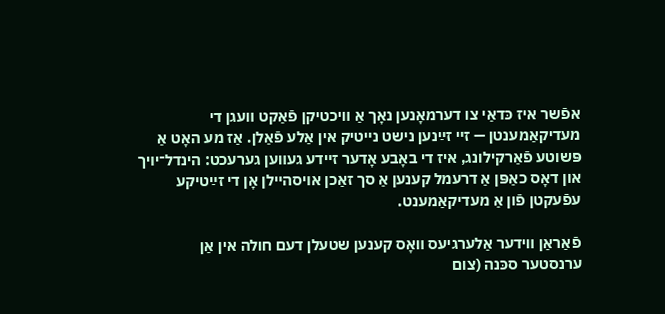אפֿשר איז כּדאַי צו דערמאָנען נאָך אַ װיכטיקן פֿאַקט װעגן די מעדיקאַמענטן — זײ זײַנען נישט נײטיק אין אַלע פֿאַלן. אַז מע האָט אַ פּשוטע פֿאַרקילונג, איז די באָבע אָדער זײדע געװען גערעכט: הינדל־יױך און דאָס כאַפּן אַ דרעמל קענען אַ סך זאַכן אױסהײלן אָן די זײַטיקע עפֿעקטן פֿון אַ מעדיקאַמענט.

פֿאַראַן װידער אַלערגיעס װאָס קענען שטעלן דעם חולה אין אַן ערנסטער סכּנה (צום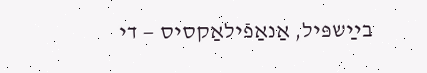בײַשפּיל, אַנאַפֿילאַקסיס — די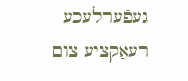געפֿערלעכע רעאַקציע צום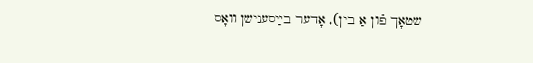שטאָך פֿון אַ בין), אָדער בײַסענישן װאָס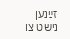זײַנען נישט צו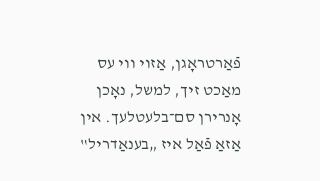פֿאַרטראָגן, אַזוי ווי עס מאַכט זיך, למשל, נאָכן אָנרירן סם־בלעטלעך. אין אַזאַ פֿאַל איז „בענאַדריל‟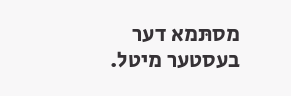מסתּמא דער בעסטער מיטל.